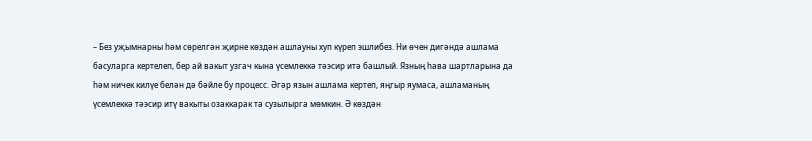– Без уҗымнарны һәм сөрелгән җирне көздән ашлауны хуп күреп эшлибез. Ни өчен дигәндә ашлама басуларга кертелеп, бер ай вакыт узгач кына үсемлеккә тәэсир итә башлый. Язның һава шартларына да һәм ничек килүе белән дә бәйле бу процесс. Әгәр язын ашлама кертеп, яңгыр яумаса, ашламаның үсемлеккә тәэсир итү вакыты озаккарак та сузылырга мөмкин. Ә көздән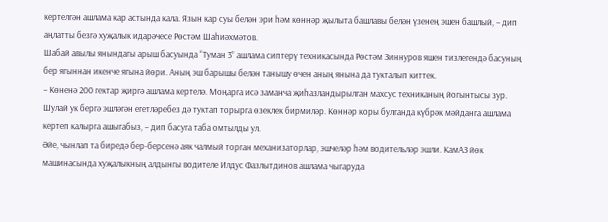кертелгән ашлама кар астында кала. Язын кар суы белән эри һәм көннәр җылыта башлавы белән үзенең эшен башлый, – дип аңлатты безгә хуҗалык идарәчесе Рөстәм Шаһиәхмәтов.
Шабай авылы янындагы арыш басуында “Туман 3” ашлама сиптерү техникасында Рөстәм Зиннуров яшен тизлегендә басуның бер ягыннан икенче ягына йөри. Аның эш барышы белән танышу өчен аның янына да тукталып киттек.
– Көненә 200 гектар җиргә ашлама кертелә. Моңарга исә заманча җиһазландырылган махсус техниканың йогынтысы зур. Шулай ук бергә эшләгән егетләребез дә туктап торырга өзеклек бирмиләр. Көннәр коры булганда күбрәк мәйданга ашлама кертеп калырга ашыгабыз, – дип басуга таба омтылды ул.
Әйе, чынлап та биредә бер-берсенә аяк чалмый торган механизаторлар, эшчеләр һәм водительләр эшли. КамАЗ йөк машинасында хуҗалыкның алдынгы водителе Илдус Фазлытдинов ашлама чыгаруда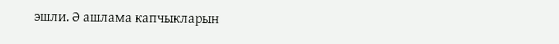эшли. Ә ашлама капчыкларын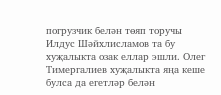погрузчик белән төяп торучы Илдус Шәйхлисламов та бу хуҗалыкта озак еллар эшли. Олег Тимергалиев хуҗалыкта яңа кеше булса да егетләр белән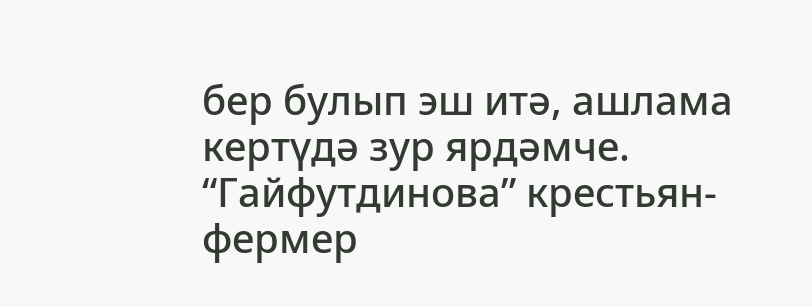бер булып эш итә, ашлама кертүдә зур ярдәмче.
“Гайфутдинова” крестьян-фермер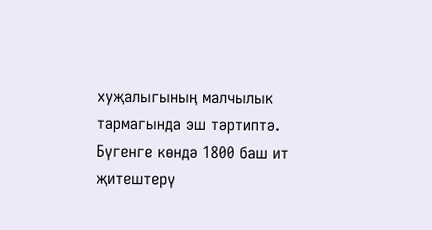хуҗалыгының малчылык тармагында эш тәртиптә. Бүгенге көндә 1800 баш ит җитештерү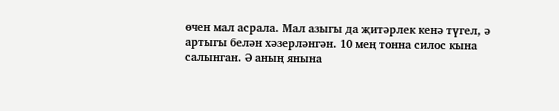өчен мал асрала. Мал азыгы да җитәрлек кенә түгел, ә артыгы белән хәзерләнгән. 10 мең тонна силос кына салынган. Ә аның янына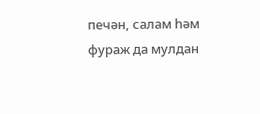печән, салам һәм фураж да мулдан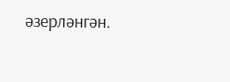әзерләнгән.